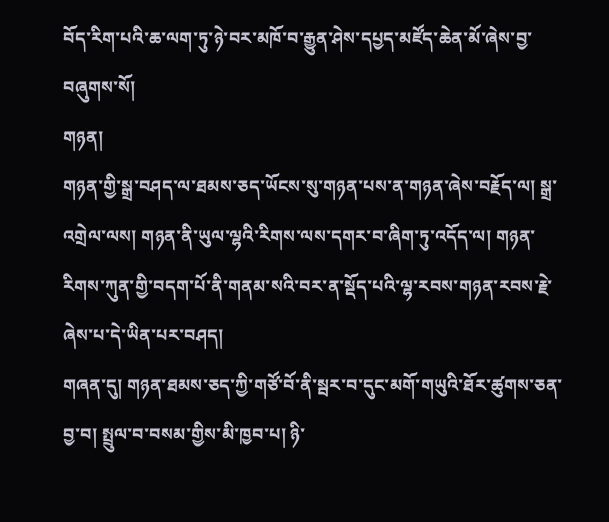བོད་རིག་པའི་ཆ་ལག་ཏུ་ཉེ་བར་མཁོ་བ་རྒྱུན་ཤེས་དཔྱད་མཛོད་ཆེན་མོ་ཞེས་བྱ་བཞུགས་སོ།
གཉན།
གཉན་གྱི་སྒྲ་བཤད་ལ་ཐམས་ཅད་ཡོངས་སུ་གཉན་པས་ན་གཉན་ཞེས་བརྗོད་ལ། སྒྲ་འགྲེལ་ལས། གཉན་ནི་ཡུལ་ལྷའི་རིགས་ལས་དགར་བ་ཞིག་ཏུ་འདོད་ལ། གཉན་རིགས་ཀུན་གྱི་བདག་པོ་ནི་གནམ་སའི་བར་ན་སྡོད་པའི་ལྷ་རབས་གཉན་རབས་རྗེ་ཞེས་པ་དེ་ཡིན་པར་བཤད།
གཞན་དུ། གཉན་ཐམས་ཅད་ཀྱི་གཙོ་བོ་ནི་སྦར་བ་དུང་མགོ་གཡུའི་ཐོར་ཚུགས་ཅན་བྱ་བ། སྤྲུལ་བ་བསམ་གྱིས་མི་ཁྱབ་པ། ཉི་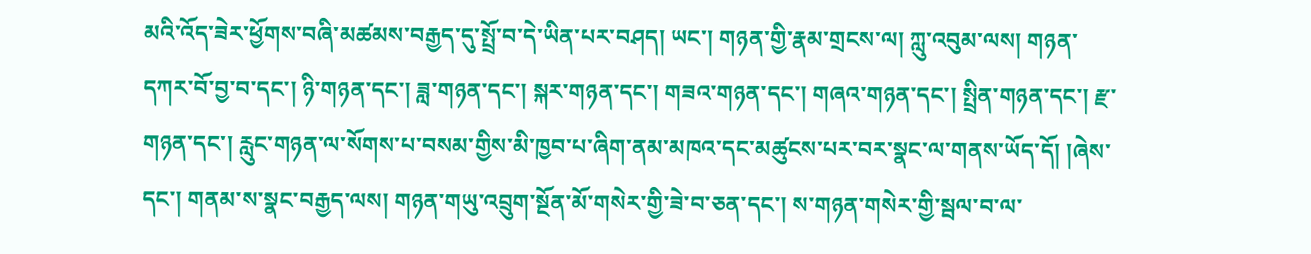མའི་འོད་ཟེར་ཕྱོགས་བཞི་མཚམས་བརྒྱད་དུ་སྤྲོ་བ་དེ་ཡིན་པར་བཤད། ཡང་། གཉན་གྱི་རྣམ་གྲངས་ལ། ཀླུ་འབུམ་ལས། གཉན་དཀར་བོ་བྱ་བ་དང་། ཉི་གཉན་དང་། ཟླ་གཉན་དང་། སྐར་གཉན་དང་། གཟའ་གཉན་དང་། གཞའ་གཉན་དང་། སྤྲིན་གཉན་དང་། རྫ་གཉན་དང་། རླུང་གཉན་ལ་སོགས་པ་བསམ་གྱིས་མི་ཁྱབ་པ་ཞིག་ནམ་མཁའ་དང་མཚུངས་པར་བར་སྣང་ལ་གནས་ཡོད་དོ། །ཞེས་དང་། གནམ་ས་སྣང་བརྒྱད་ལས། གཉན་གཡུ་འབྲུག་སྔོན་མོ་གསེར་གྱི་ཟེ་བ་ཅན་དང་། ས་གཉན་གསེར་གྱི་སྦལ་བ་ལ་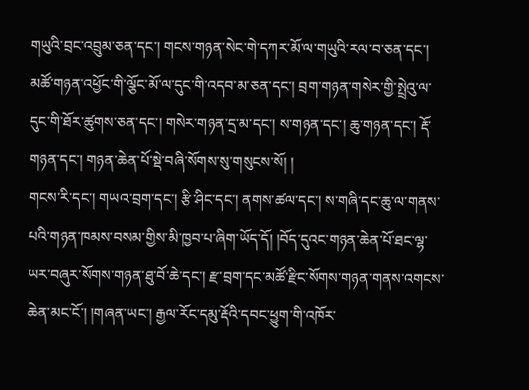གཡུའི་བྲང་འབྲུམ་ཅན་དང་། གངས་གཉན་སེང་གེ་དཀར་མོ་ལ་གཡུའི་རལ་བ་ཅན་དང་། མཚོ་གཉན་འཕྱོང་གི་ལྕོང་མོ་ལ་དུང་གི་འདབ་མ་ཅན་དང་། བྲག་གཉན་གསེར་གྱི་སྤྲེའུ་ལ་དུང་གི་ཐོར་ཚུགས་ཅན་དང་། གསེར་གཉན་དྲ་མ་དང་། ས་གཉན་དང་། ཆུ་གཉན་དང་། རྡོ་གཉན་དང་། གཉན་ཆེན་པོ་སྡེ་བཞི་སོགས་སུ་གསུངས་སོ། །
གངས་རི་དང་། གཡའ་བྲག་དང་། རྩི་ཤིང་དང་། ནགས་ཚལ་དང་། ས་གཞི་དང་ཆུ་ལ་གནས་པའི་གཉན་ཁམས་བསམ་གྱིས་མི་ཁྱབ་པ་ཞིག་ཡོད་དོ། །བོད་དུའང་གཉན་ཆེན་པོ་ཐང་ལྷ་ཡར་བཞུར་སོགས་གཉན་ཐུ་བོ་ཆེ་དང་། རྫ་བྲག་དང་མཚོ་རྫིང་སོགས་གཉན་གནས་འགངས་ཆེན་མང་ངོ་། །གཞན་ཡང་། རྒྱལ་རོང་དམུ་རྡོའི་དབང་ཕྱུག་གི་འཁོར་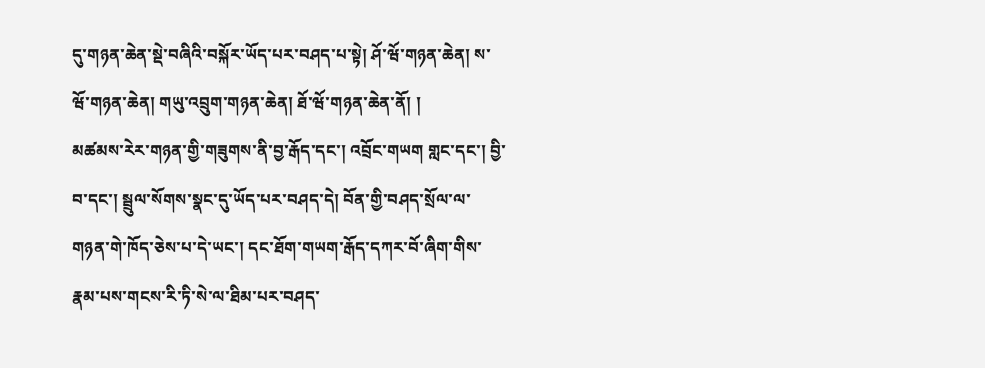དུ་གཉན་ཆེན་སྡེ་བཞིའི་བསྐོར་ཡོད་པར་བཤད་པ་སྟེ། ཤོ་ཝོ་གཉན་ཆེན། ས་ཝོ་གཉན་ཆེན། གཡུ་འབྲུག་གཉན་ཆེན། ཐོ་ཝོ་གཉན་ཆེན་ནོ། །
མཚམས་རེར་གཉན་གྱི་གཟུགས་ནི་བྱ་རྒོད་དང་། འབྲོང་གཡག གླང་དང་། བྱི་བ་དང་། སྦྲུལ་སོགས་སྣང་དུ་ཡོད་པར་བཤད་དེ། བོན་གྱི་བཤད་སྲོལ་ལ་གཉན་གེ་ཁོད་ཅེས་པ་དེ་ཡང་། དང་ཐོག་གཡག་རྒོད་དཀར་བོ་ཞིག་གིས་རྣམ་པས་གངས་རི་ཏི་སེ་ལ་ཐིམ་པར་བཤད་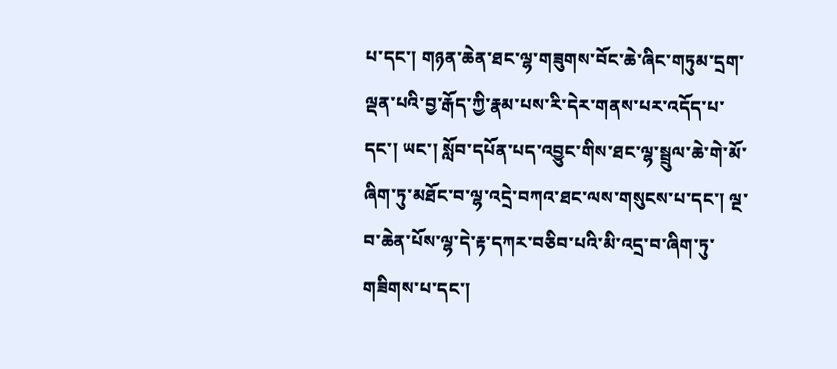པ་དང་། གཉན་ཆེན་ཐང་ལྷ་གཟུགས་བོང་ཆེ་ཞིང་གཏུམ་དྲག་ལྡན་པའི་བྱ་རྒོད་ཀྱི་རྣམ་པས་རི་དེར་གནས་པར་འདོད་པ་དང་། ཡང་། སློབ་དཔོན་པད་འབྱུང་གིས་ཐང་ལྷ་སྦྲུལ་ཆེ་གེ་མོ་ཞིག་ཏུ་མཐོང་བ་ལྷ་འདྲེ་བཀའ་ཐང་ལས་གསུངས་པ་དང་། ལྔ་བ་ཆེན་པོས་ལྷ་དེ་རྟ་དཀར་བཅིབ་པའི་མི་འདྲ་བ་ཞིག་ཏུ་གཟིགས་པ་དང་།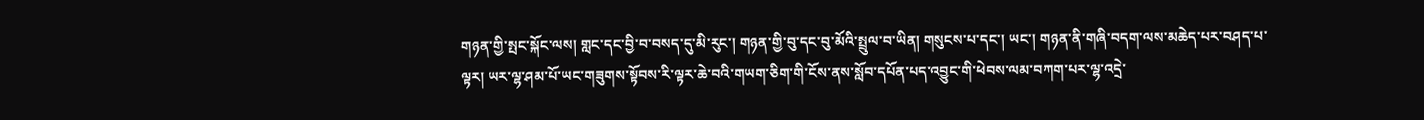གཉན་གྱི་སྤང་སྐོང་ལས། གླང་དང་བྱི་བ་བསད་དུ་མི་རུང་། གཉན་གྱི་བུ་དང་བུ་མོའི་སྤྲུལ་བ་ཡིན། གསུངས་པ་དང་། ཡང་། གཉན་ནི་གཞི་བདག་ལས་མཆེད་པར་བཤད་པ་ལྟར། ཡར་ལྷ་ཤམ་པོ་ཡང་གཟུགས་སྟོབས་རི་ལྟར་ཆེ་བའི་གཡག་ཅིག་གི་ངོས་ནས་སློབ་དཔོན་པད་འབྱུང་གི་ཕེབས་ལམ་བཀག་པར་ལྷ་འདྲེ་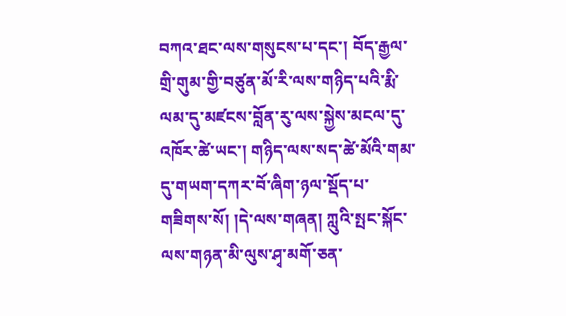བཀའ་ཐང་ལས་གསུངས་པ་དང་། བོད་རྒྱལ་གྲི་གུམ་གྱི་བཙུན་མོ་རི་ལས་གཉིད་པའི་རྨི་ལམ་དུ་མཛངས་བློན་རུ་ལས་སྐྱེས་མངལ་དུ་འཁོར་ཚེ་ཡང་། གཉིད་ལས་སད་ཚེ་མོའི་གམ་དུ་གཡག་དཀར་བོ་ཞིག་ཉལ་སྡོད་པ་གཟིགས་སོ། །དེ་ལས་གཞན། ཀླུའི་སྤང་སྐོང་ལས་གཉན་མི་ལུས་ཤྭ་མགོ་ཅན་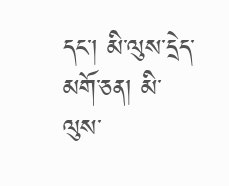དང་། མི་ལུས་དྲེད་མགོ་ཅན། མི་ལུས་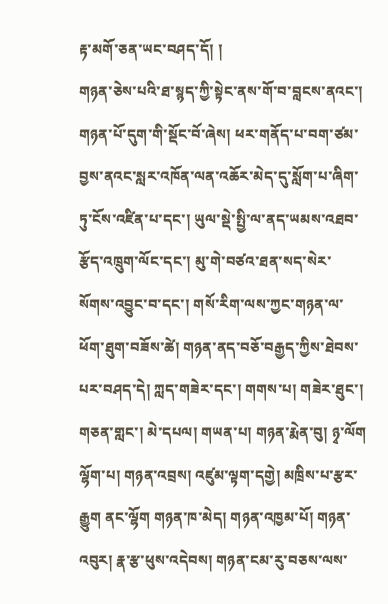རྟ་མགོ་ཅན་ཡང་བཤད་དོ། །
གཉན་ཅེས་པའི་ཐ་སྙད་ཀྱི་སྟེང་ནས་གོ་བ་བླངས་ནའང་། གཉན་པོ་དུག་གི་སྡོང་བོ་ཞེས། ཕར་གནོད་པ་བག་ཙམ་བྱས་ནའང་སླར་འཁོན་ལན་འཆོར་མེད་དུ་སློག་པ་ཞིག་ཏུ་ངོས་འཛིན་པ་དང་། ཡུལ་སྡེ་སྤྱི་ལ་ནད་ཡམས་འཐབ་རྩོད་འཁྲུག་ལོང་དང་། མུ་གེ་བཙའ་ཐན་སད་སེར་སོགས་འབྱུང་བ་དང་། གསོ་རིག་ལས་ཀྱང་གཉན་ལ་ཕོག་ཐུག་བཟོས་ཚེ། གཉན་ནད་བཅོ་བརྒྱད་ཀྱིས་ཐེབས་པར་བཤད་དེ། ཀླད་གཟེར་དང་། གགས་པ། གཟེར་ཐུང་། གཅན་གླང་། མེ་དཔལ། གཡན་པ། གཉན་རྨེན་བུ། ཉྭ་ལོག ལྷོག་པ། གཉན་འབྲས། འཛུམ་ལྟག་དགྱེ། མཁྲིས་པ་རྩར་རྒྱུག ནང་ལྷོག གཉན་ཁ་མེད། གཉན་འཁྱམ་པོ། གཉན་འབུར། རྣ་རྩ་ཕུས་འདེབས། གཉན་ངམ་རུ་བཅས་ལས་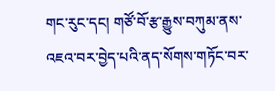གང་རུང་དང། གཙོ་བོ་རྩ་རྒྱུས་བཀུམ་ནས་འཇའ་བར་བྱེད་པའི་ནད་སོགས་གཏོང་བར་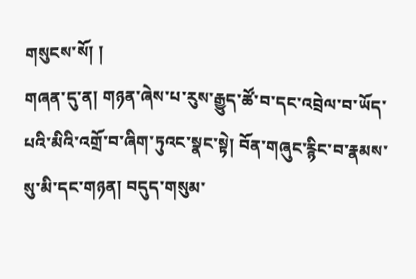གསུངས་སོ། །
གཞན་དུ་ན། གཉན་ཞེས་པ་རུས་རྒྱུད་ཚོ་བ་དང་འབྲེལ་བ་ཡོད་པའི་མིའི་འགྲོ་བ་ཞིག་ཏུའང་སྣང་སྟེ། བོན་གཞུང་རྙིང་བ་རྣམས་སུ་མི་དང་གཉན། བདུད་གསུམ་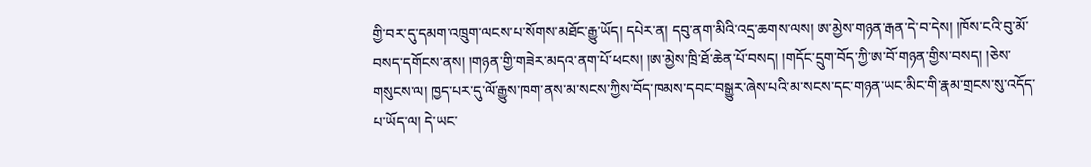གྱི་བར་དུ་དམག་འཁྲུག་ལངས་པ་སོགས་མཐོང་རྒྱུ་ཡོད། དཔེར་ན། དབུ་ནག་མིའི་འདྲ་ཆགས་ལས། ཨ་མྱེས་གཉན་རྒན་དེ་བ་དེས། །ཁོས་ངའི་བུ་མོ་བསད་དགོངས་ནས། །གཉན་གྱི་གཟེར་མདའ་ནག་པོ་ཕངས། །ཨ་མྱེས་ཁྲི་ཐོ་ཆེན་པོ་བསད། །གདོང་དྲུག་བོད་ཀྱི་ཨ་བོ་གཉན་གྱིས་བསད། །ཅེས་གསུངས་ལ། ཁྱད་པར་དུ་ལོ་རྒྱུས་ཁག་ནས་མ་སངས་ཀྱིས་བོད་ཁམས་དབང་བསྒྱུར་ཞེས་པའི་མ་སངས་དང་གཉན་ཡང་མིང་གི་རྣམ་གྲངས་སུ་འདོད་པ་ཡོད་ལ། དེ་ཡང་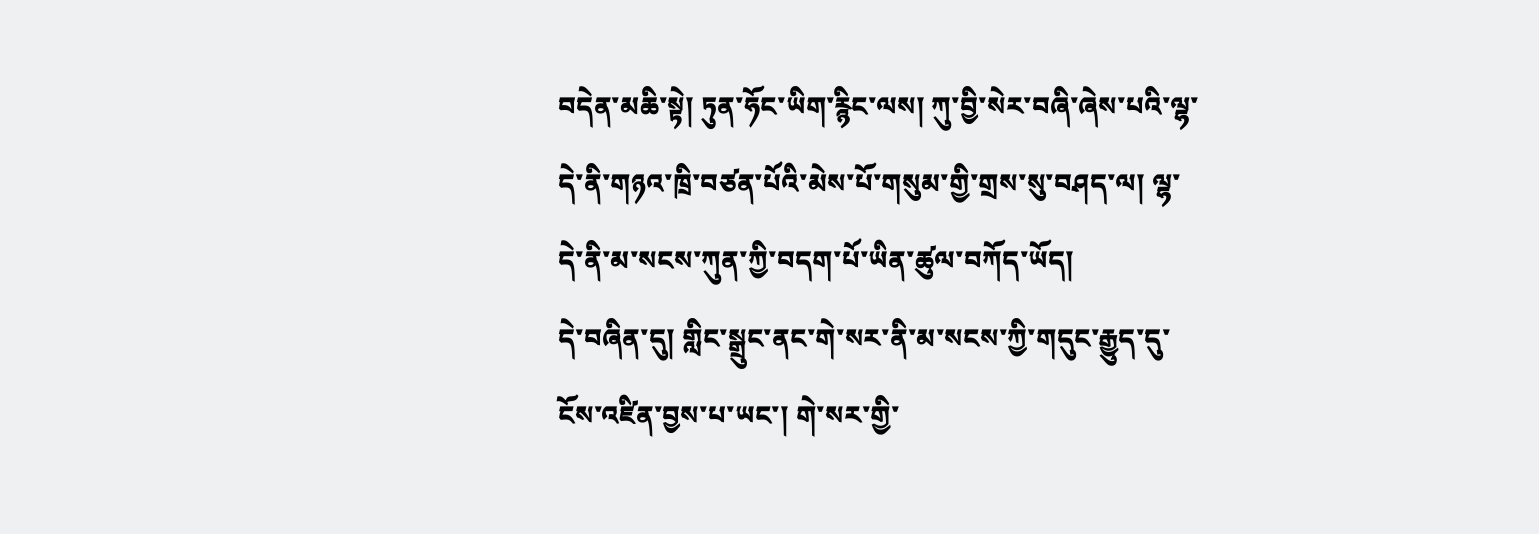བདེན་མཆི་སྟེ། ཏུན་ཧོང་ཡིག་རྙིང་ལས། ཀུ་བྱི་སེར་བཞི་ཞེས་པའི་ལྷ་དེ་ནི་གཉའ་ཁྲི་བཙན་པོའི་མེས་པོ་གསུམ་གྱི་གྲས་སུ་བཤད་ལ། ལྷ་དེ་ནི་མ་སངས་ཀུན་ཀྱི་བདག་པོ་ཡིན་ཚུལ་བཀོད་ཡོད།
དེ་བཞིན་དུ། གླིང་སྒྲུང་ནང་གེ་སར་ནི་མ་སངས་ཀྱི་གདུང་རྒྱུད་དུ་ངོས་འཛིན་བྱས་པ་ཡང་། གེ་སར་གྱི་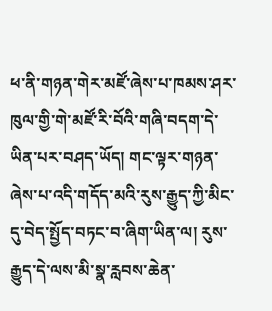ཕ་ནི་གཉན་གེར་མཛོ་ཞེས་པ་ཁམས་ཤར་ཁུལ་གྱི་གེ་མཛོ་རི་བོའི་གཞི་བདག་དེ་ཡིན་པར་བཤད་ཡོད། གང་ལྟར་གཉན་ཞེས་པ་འདི་གདོད་མའི་རུས་རྒྱུད་ཀྱི་མིང་དུ་བེད་སྤྱོད་བཏང་བ་ཞིག་ཡིན་ལ། རུས་རྒྱུད་དེ་ལས་མི་སྣ་རླབས་ཆེན་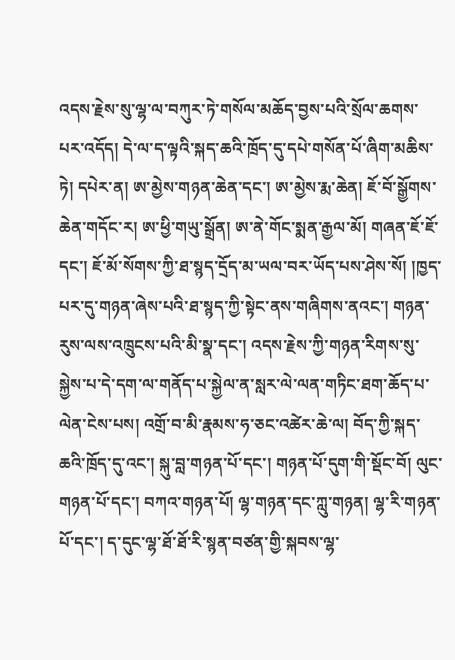འདས་རྗེས་སུ་ལྷ་ལ་བཀུར་ཏེ་གསོལ་མཆོད་བྱས་པའི་སྲོལ་ཆགས་པར་འདོད། དེ་ལ་ད་ལྟའི་སྐད་ཆའི་ཁྲོད་དུ་དཔེ་གསོན་པོ་ཞིག་མཆིས་ཏེ། དཔེར་ན། ཨ་མྱེས་གཉན་ཆེན་དང་། ཨ་མྱེས་རྨ་ཆེན། ཇོ་བོ་སྒྱོགས་ཆེན་གདོང་ར། ཨ་ཕྱི་གཡུ་སྒྲོན། ཨ་ནེ་གོང་སྨན་རྒྱལ་མོ། གཞན་ཇོ་ཇོ་དང་། ཇོ་མོ་སོགས་ཀྱི་ཐ་སྙད་དྲོད་མ་ཡལ་བར་ཡོད་པས་ཤེས་སོ། །ཁྱད་པར་དུ་གཉན་ཞེས་པའི་ཐ་སྙད་ཀྱི་སྟེང་ནས་གཞིགས་ནའང་། གཉན་རུས་ལས་འཁྲུངས་པའི་མི་སྣ་དང་། འདས་རྗེས་ཀྱི་གཉན་རིགས་སུ་སྐྱེས་པ་དེ་དག་ལ་གནོད་པ་སྐྱེལ་ན་སླར་ལེ་ལན་གཏིང་ཐག་ཆོད་པ་ལེན་ངེས་པས། འགྲོ་བ་མི་རྣམས་ཧ་ཅང་འཚེར་ཆེ་ལ། བོད་ཀྱི་སྐད་ཆའི་ཁྲོད་དུ་འང་། སྐུ་བླ་གཉན་པོ་དང་། གཉན་པོ་དུག་གི་སྡོང་བོ། ལུང་གཉན་པོ་དང་། བཀའ་གཉན་པོ། ལྷ་གཉན་དང་ཀླུ་གཉན། ལྷ་རི་གཉན་པོ་དང་། ད་དུང་ལྷ་ཐོ་ཐོ་རི་སྙན་བཙན་གྱི་སྐབས་ལྷ་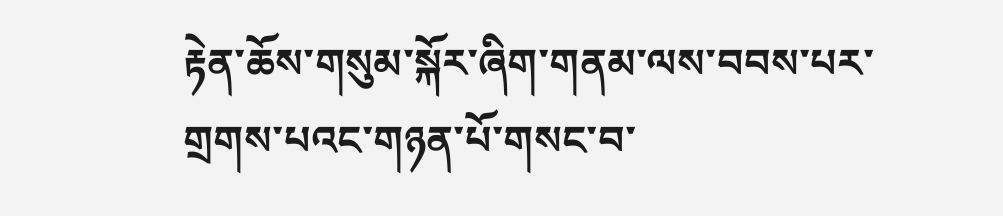རྟེན་ཆོས་གསུམ་སྐོར་ཞིག་གནམ་ལས་བབས་པར་གྲགས་པའང་གཉན་པོ་གསང་བ་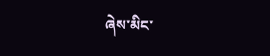ཞེས་མིང་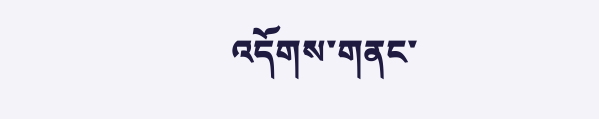འདོགས་གནང་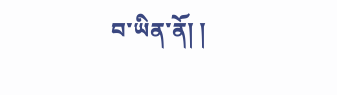བ་ཡིན་ནོ། །